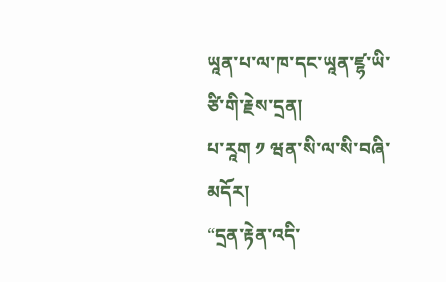ཡཱན་པ་ལ་ཁ་དང་ཡཱན་ཛྷ་ཡི་ཙི་གི་རྗེས་དྲན།
པ་རཱག ༡ ཝན་སི་ལ་སི་བཞི་མདོར།
“དྲན་རྟེན་འདི་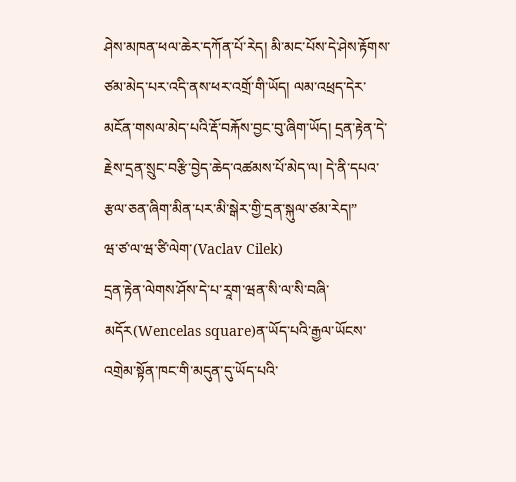ཤེས་མཁན་ཕལ་ཆེར་དཀོན་པོ་རེད། མི་མང་པོས་དེ་ཤེས་རྟོགས་ཙམ་མེད་པར་འདི་ནས་ཕར་འགྲོ་གི་ཡོད། ལམ་འཕྲད་དེར་མངོན་གསལ་མེད་པའི་རྡོ་བརྐོས་བྱང་བུ་ཞིག་ཡོད། དྲན་རྟེན་དེ་རྗེས་དྲན་སྲུང་བརྩི་བྱེད་ཆེད་འཚམས་པོ་མེད་ལ། དེ་ནི་དཔའ་རྩལ་ཅན་ཞིག་མིན་པར་མི་སྒེར་གྱི་དྲན་སྐུལ་ཙམ་རེད།”
ཝ་ཙ་ལ་ཝ་ཙི་ལེག་(Vaclav Cilek)
དྲན་རྟེན་ལེགས་ཤོས་དེ་པ་རཱག་ཝན་སི་ལ་སི་བཞི་མདོར(Wencelas square)ན་ཡོད་པའི་རྒྱལ་ཡོངས་འགྲེམ་སྟོན་ཁང་གི་མདུན་དུ་ཡོད་པའི་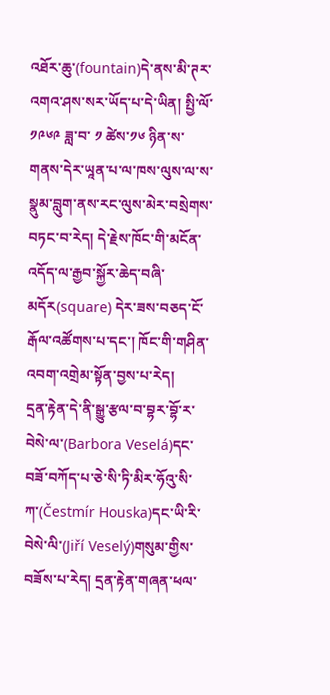འཐོར་ཆུ་(fountain)དེ་ནས་མི་ཊར་འགའ་ཤས་སར་ཡོད་པ་དེ་ཡིན། སྤྱི་ལོ་༡༩༦༩ ཟླ་བ་ ༡ ཚེས་༡༦ ཉིན་ས་གནས་དེར་ཡཱན་པ་ལ་ཁས་ལུས་ལ་ས་སྣུམ་བླུག་ནས་རང་ལུས་མེར་བསྲེགས་བཏང་བ་རེད། དེ་རྗེས་ཁོང་གི་མངོན་འདོད་ལ་རྒྱབ་སྐྱོར་ཆེད་བཞི་མདོར(square) དེར་ཟས་བཅད་ངོ་རྒོལ་འཚོགས་པ་དང་། ཁོང་གི་གཤིན་འབག་འགྲེམ་སྟོན་བྱས་པ་རེད།
དྲན་རྟེན་དེ་ནི་སྒྱུ་རྩལ་བ་བྷར་བྷོ་ར་བེསེ་ལ་(Barbora Veselá)དང་བཟོ་བཀོད་པ་ཅེ་སི་ཏི་མིར་ཧོའུ་སི་ཀ་(Čestmír Houska)དང་ཡི་རི་བེསེ་ལི་(Jiří Veselý)གསུམ་གྱིས་བཟོས་པ་རེད། དྲན་རྟེན་གཞན་ཕལ་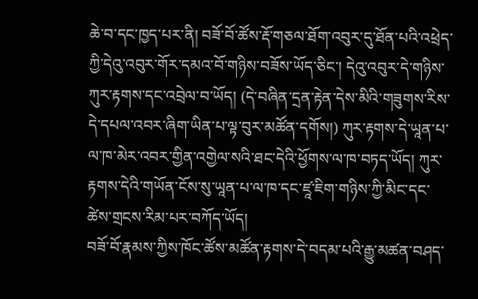ཆེ་བ་དང་ཁྱད་པར་ནི། བཟོ་བོ་ཚོས་རྡོ་གཅལ་ཐོག་འབུར་དུ་ཐོན་པའི་འཕྲེད་ཀྱི་དེའུ་འབུར་གོར་དམའ་བོ་གཉིས་བཟོས་ཡོད་ཅིང་། དེའུ་འབུར་དེ་གཉིས་ཀུར་རྟགས་དང་འབྲེལ་བ་ཡོད། (དེ་བཞིན་དྲན་རྟེན་དེས་མིའི་གཟུགས་རིས་དེ་དཔལ་འབར་ཞིག་ཡིན་པ་ལྟ་བུར་མཚོན་དགོས།) ཀུར་རྟགས་དེ་ཡཱན་པ་ལ་ཁ་མེར་འབར་གྱིན་འགྱེལ་སའི་ཐང་དེའི་ཕྱོགས་ལ་ཁ་བཏད་ཡོད། ཀུར་རྟགས་དེའི་གཡོན་ངོས་སུ་ཡཱན་པ་ལ་ཁ་དང་ཛཱ་ཇིག་གཉིས་ཀྱི་མིང་དང་ཚེས་གྲངས་རིམ་པར་བཀོད་ཡོད།
བཟོ་བོ་རྣམས་ཀྱིས་ཁོང་ཚོས་མཚོན་རྟགས་དེ་བདམ་པའི་རྒྱུ་མཚན་བཤད་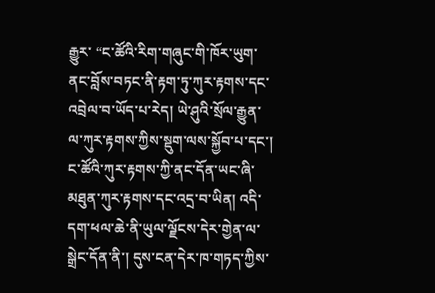རྒྱུར་ “ང་ཚོའི་རིག་གཞུང་གི་ཁོར་ཡུག་ནང་བློས་བཏང་ནི་རྟག་ཏུ་ཀུར་རྟགས་དང་འབྲེལ་བ་ཡོད་པ་རེད། ཡེ་ཤུའི་སྲོལ་རྒྱུན་ལ་ཀུར་རྟགས་ཀྱིས་སྡུག་ལས་སྐྱོབ་པ་དང་། ང་ཚོའི་ཀུར་རྟགས་ཀྱི་ནང་དོན་ཡང་ཞི་མཐུན་ཀུར་རྟགས་དང་འདྲ་བ་ཡིན། འདི་དག་ཕལ་ཆེ་ནི་ཡུལ་ལྗོངས་དེར་གྱེན་ལ་སྒྲེང་དོན་ནི་། དུས་ངན་དེར་ཁ་གཏད་ཀྱིས་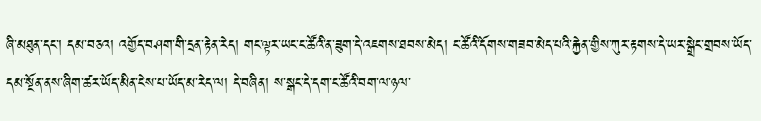ཞི་མཐུན་དང་། དམ་བཅའ། འགྱོད་བཤག་གི་དྲན་རྟེན་རེད། གང་ལྟར་ཡང་ང་ཚོའི་ན་ཟུག་དེ་འཇགས་ཐབས་མེད། ང་ཚོའི་དོགས་གཟབ་མེད་པའི་རྐྱེན་གྱིས་ཀུར་རྟགས་དེ་ཡར་སྒྲེང་གྲབས་ཡོད་དམ་སྔོན་ནས་ཞིག་ཚར་ཡོད་མིན་ངེས་པ་ཡོད་མ་རེད་ལ། དེ་བཞིན། ས་སྒང་དེ་དག་ང་ཚོའི་བག་ལ་ཉལ་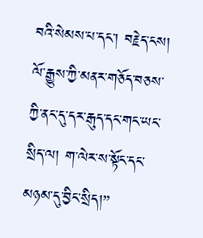བའི་སེམས་པ་དང་། བརྗེད་ངས། ལོ་རྒྱུས་ཀྱི་མནར་གཅོད་བཅས་ཀྱི་ནང་དུ་དར་རྒུད་དང་གང་ཡང་སྲིད་ལ། ག་ལེར་ས་སྟོང་དང་མཉམ་དུ་བྱིང་སྲིད།”